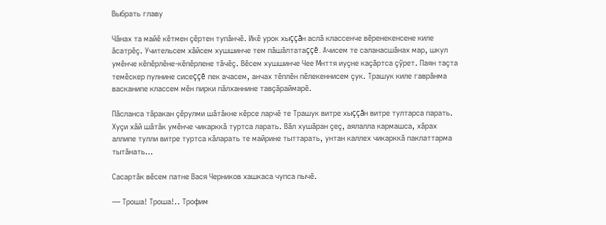Выбрать главу

Чăнах та майĕ кĕтмен çĕртен тупăнчĕ. Икĕ урок хыççăн аслă классенче вĕренекенсене киле ăсатрĕç. Учительсем хăйсем хушшинче тем пăшăлтатаççĕ. Ачисем те саланасшăнах мар, шкул умĕнче кĕпĕрлĕне-кĕпĕрлене тăчĕç. Вĕсем хушшинче Чее Мнття иуçне каçăртса çӳрет. Паян таçта темĕскер пулнине сисеççĕ пек ачасем, анчах тĕплĕн пĕлекеннисем çук. Трашук киле гаврăнма васканипе классем мĕн пирки пăлханнине тавçăраймарĕ.

Пăсланса тăракан çĕрулми шăтăкне кĕрсе ларчĕ те Трашук витре хыççăн витре тултарса парать. Хуçи хăй шăтăк умĕнче чикарккă туртса ларать. Вăл хушăран çеç, аялалла кармашса, хăрах аллипе тулли витре туртса кăларать те майрине тыттарать, унтан каллех чикарккă паклаттарма тытăнать…

Сасартăк вĕсем патне Вася Черников хашкаса чупса пычĕ.

— Троша! Троша!.. Трофим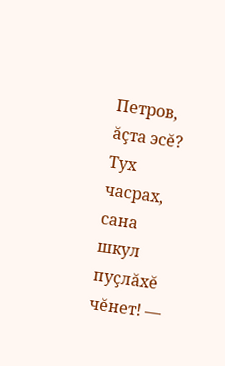Петров, ăçта эсĕ? Тух часрах, сана шкул пуçлăхĕ чĕнет! —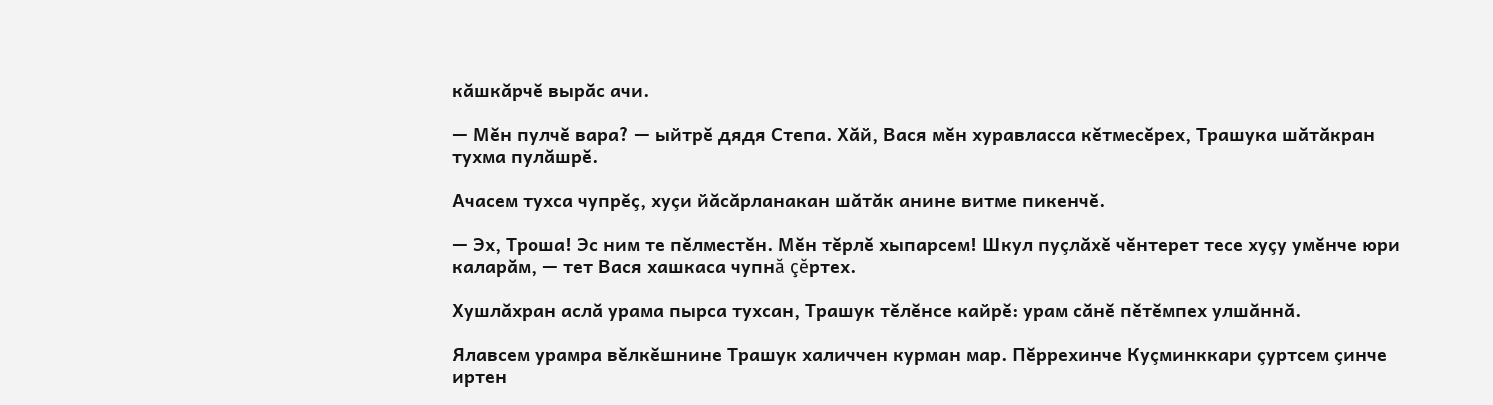кăшкăрчĕ вырăс ачи.

— Мĕн пулчĕ вара? — ыйтрĕ дядя Степа. Хăй, Вася мĕн хуравласса кĕтмесĕрех, Трашука шăтăкран тухма пулăшрĕ.

Ачасем тухса чупрĕç, хуçи йăсăрланакан шăтăк анине витме пикенчĕ.

— Эх, Троша! Эс ним те пĕлместĕн. Мĕн тĕрлĕ хыпарсем! Шкул пуçлăхĕ чĕнтерет тесе хуçу умĕнче юри каларăм, — тет Вася хашкаса чупнă çĕртех.

Хушлăхран аслă урама пырса тухсан, Трашук тĕлĕнсе кайрĕ: урам сăнĕ пĕтĕмпех улшăннă.

Ялавсем урамра вĕлкĕшнине Трашук халиччен курман мар. Пĕррехинче Куçминккари çуртсем çинче иртен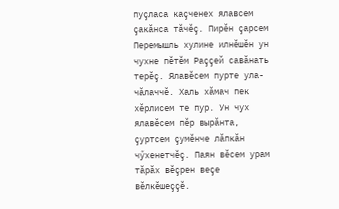пуçласа каçченех ялавсем çакăнса тăчĕç. Пирĕн çарсем Перемышль хулине илнĕшĕн ун чухне пĕтĕм Раççей савăнать терĕç. Ялавĕсем пурте ула-чăлаччĕ. Халь хăмач пек хĕрлисем те пур. Ун чух ялавĕсем пĕр вырăнта, çуртсем çумĕнче лăпкăн чӳхенетчĕç. Паян вĕсем урам тăрăх вĕçрен веçе вĕлкĕшеççĕ.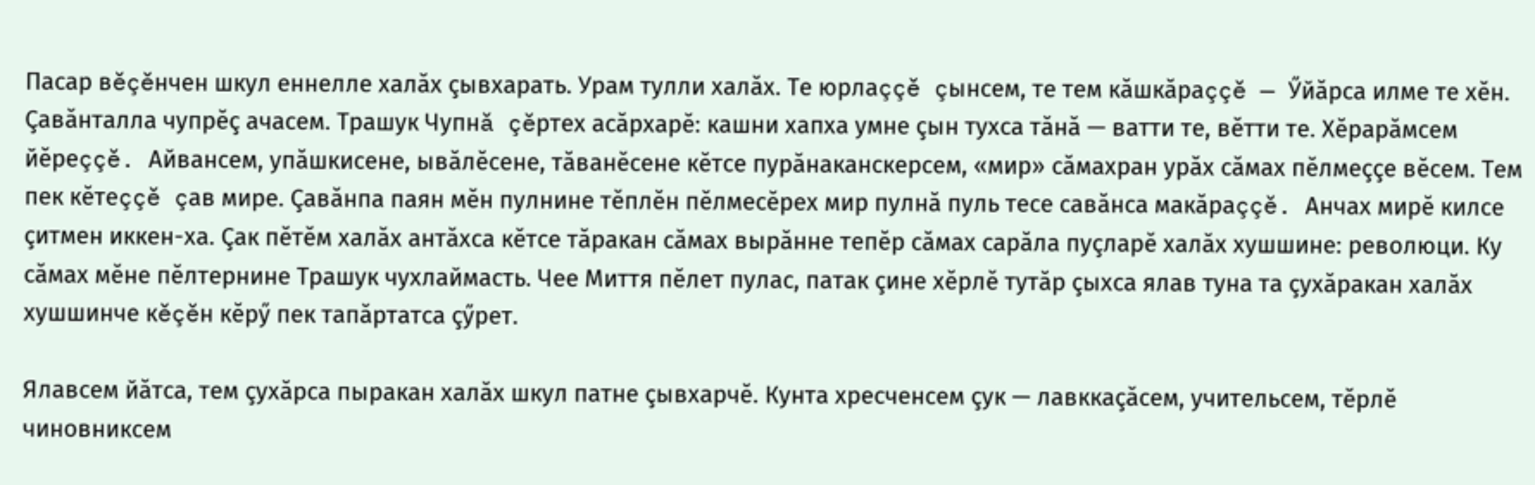Пасар вĕçĕнчен шкул еннелле халăх çывхарать. Урам тулли халăх. Те юрлаççĕ çынсем, те тем кăшкăраççĕ — Ӳйăрса илме те хĕн. Çавăнталла чупрĕç ачасем. Трашук Чупнă çĕртех асăрхарĕ: кашни хапха умне çын тухса тăнă — ватти те, вĕтти те. Хĕрарăмсем йĕреççĕ. Айвансем, упăшкисене, ывăлĕсене, тăванĕсене кĕтсе пурăнаканскерсем, «мир» сăмахран урăх сăмах пĕлмеççе вĕсем. Тем пек кĕтеççĕ çав мире. Çавăнпа паян мĕн пулнине тĕплĕн пĕлмесĕрех мир пулнă пуль тесе савăнса макăраççĕ. Анчах мирĕ килсе çитмен иккен-ха. Çак пĕтĕм халăх антăхса кĕтсе тăракан сăмах вырăнне тепĕр сăмах сарăла пуçларĕ халăх хушшине: революци. Ку сăмах мĕне пĕлтернине Трашук чухлаймасть. Чее Миття пĕлет пулас, патак çине хĕрлĕ тутăр çыхса ялав туна та çухăракан халăх хушшинче кĕçĕн кĕрӳ пек тапăртатса çӳрет.

Ялавсем йăтса, тем çухăрса пыракан халăх шкул патне çывхарчĕ. Кунта хресченсем çук — лавккаçăсем, учительсем, тĕрлĕ чиновниксем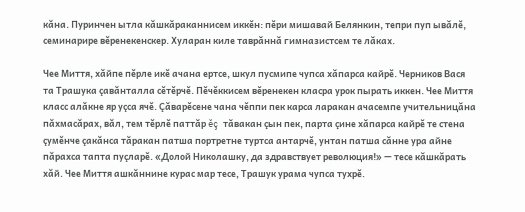кăна. Пуринчен ытла кăшкăраканнисем иккĕн: пĕри мишавай Белянкин, тепри пуп ывăлĕ, семинарире вĕренекенскер. Хуларан киле таврăннă гимназистсем те лăках.

Чее Миття, хăйпе пĕрле икĕ ачана ертсе, шкул пусмипе чупса хăпарса кайрĕ. Черников Вася та Трашука çавăнталла сĕтĕрчĕ. Пĕчĕккисем вĕренекен класра урок пырать иккен. Чее Миття класс алăкне яр уçса ячĕ. Çăварĕсене чана чĕппи пек карса ларакан ачасемпе учительницăна пăхмасăрах, вăл, тем тĕрлĕ паттăр ĕç тăвакан çын пек, парта çине хăпарса кайрĕ те стена çумĕнче çакăнса тăракан патша портретне туртса антарчĕ, унтан патша сăнне ура айне пăрахса тапта пуçларĕ. «Долой Николашку, да здравствует революция!» — тесе кăшкăрать хăй. Чее Миття ашкăннине курас мар тесе, Трашук урама чупса тухрĕ.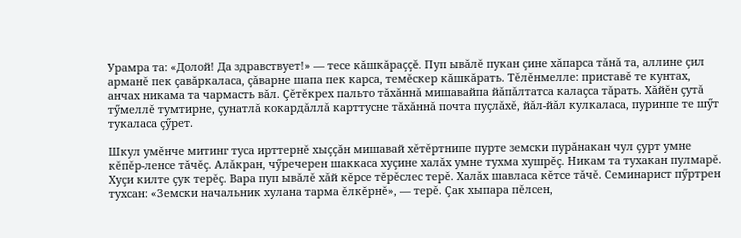Урамра та: «Долой! Да здравствует!» — тесе кăшкăраççĕ. Пуп ывăлĕ пукан çине хăпарса тăнă та, аллине çил арманĕ пек çавăркаласа, çăварне шапа пек карса, темĕскер кăшкăрать. Тĕлĕнмелле: приставĕ те кунтах, анчах никама та чармасть вăл. Çĕтĕкрех пальто тăхăннă мишавайпа йăпăлтатса калаçса тăрать. Хăйĕн çутă тӳмеллĕ тумтирне, çунатлă кокардăллă карттусне тăхăннă почта пуçлăхĕ, йăл-йăл кулкаласа, пуринпе те шӳт тукаласа çӳрет.

Шкул умĕнче митинг туса ирттернĕ хыççăн мишавай хĕтĕртнипе пурте земски пурăнакан чул çурт умне кĕпĕр-ленсе тăчĕç. Алăкран, чӳречерен шаккаса хуçине халăх умне тухма хушрĕç. Никам та тухакан пулмарĕ. Хуçи килте çук терĕç. Вара пуп ывăлĕ хăй кĕрсе тĕрĕслес терĕ. Халăх шавласа кĕтсе тăчĕ. Семинарист пӳртрен тухсан: «Земски начальник хулана тарма ĕлкĕрнĕ», — терĕ. Çак хыпара пĕлсен,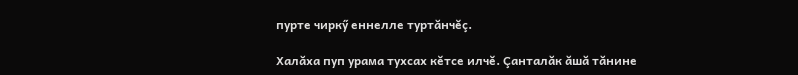пурте чиркӳ еннелле туртăнчĕç.

Халăха пуп урама тухсах кĕтсе илчĕ. Çанталăк ăшă тăнине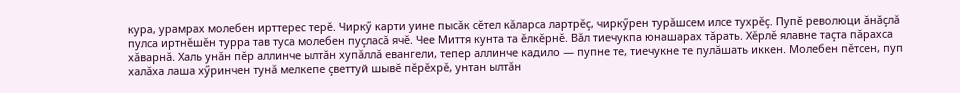кура, урамрах молебен ирттерес терĕ. Чиркӳ карти уине пысăк сĕтел кăларса лартрĕç, чиркӳрен турăшсем илсе тухрĕç. Пупĕ революци ăнăçлă пулса иртнĕшĕн турра тав туса молебен пуçласă ячĕ. Чее Миття кунта та ĕлкĕрнĕ. Вăл тиечукпа юнашарах тăрать. Хĕрлĕ ялавне таçта пăрахса хăварнă. Халь унăн пĕр аллинче ылтăн хупăллă евангели, тепер аллинче кадило — пупне те, тиечукне те пулăшать иккен. Молебен пĕтсен, пуп халăха лаша хӳринчен тунă мелкепе çветтуй шывĕ пĕрĕхрĕ, унтан ылтăн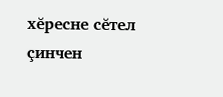хĕресне сĕтел çинчен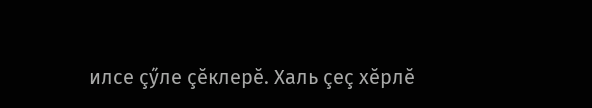илсе çӳле çĕклерĕ. Халь çеç хĕрлĕ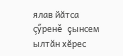ялав йăтса çӳренĕ çынсем ылтăн хĕрес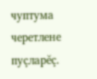чуптума черетлене пуçларĕç.